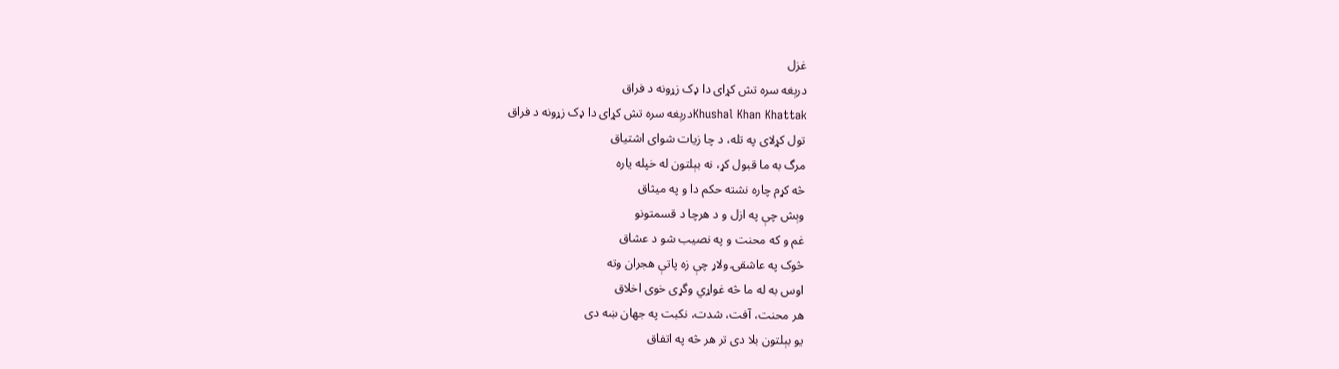غزل
درېغه سره تش کړای دا ډک زړونه د فراق
Khushal Khan Khattakدرېغه سره تش کړای دا ډک زړونه د فراق
تول کړلای په تله، د چا زيات شوای اشتياق
مرگ به ما قبول کړ، نه بېلتون له خپله ياره
څه کړم چاره نشته حکم دا و په ميثاق
وېش چې په ازل و د هرچا د قسمتونو
غم و که محنت و په نصيب شو د عشاق
څوک په عاشقۍ ولاړ چې زه پاتې هجران وته
اوس به له ما څه غواړي وگړی خوی اخلاق
هر محنت، آفت، شدت، نکبت په جهان ښه دی
يو بېلتون بلا دی تر هر څه په اتفاق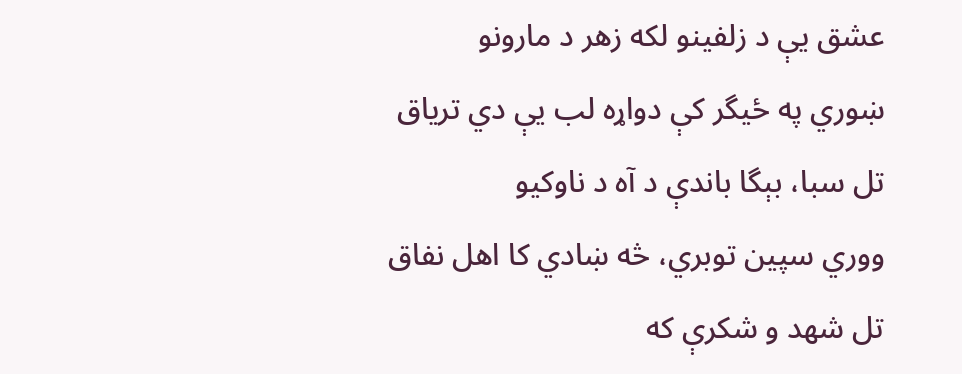عشق يې د زلفينو لکه زهر د مارونو
ښوري په ځيگر کې دواړه لب يې دي ترياق
تل سبا، بېگا باندې د آه د ناوکيو
ووري سپين توبري، څه ښادي کا اهل نفاق
تل شهد و شکرې که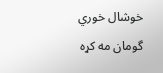خوشال خوري گومان مه کړه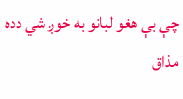چې بې هغو لبانو به خوږ شي دده مذاق